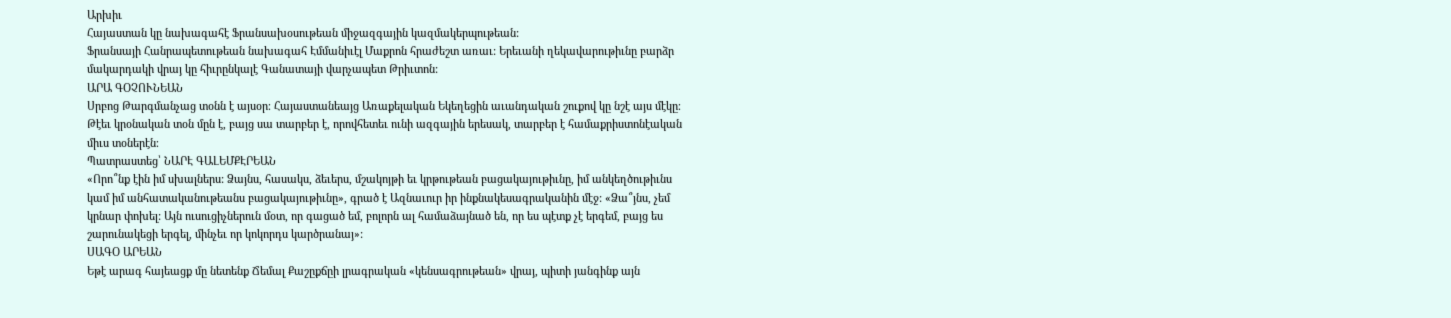Արխիւ
Հայաստան կը նախագահէ Ֆրանսախօսութեան միջազգային կազմակերպութեան:
Ֆրանսայի Հանրապետութեան նախագահ Էմմանիւէլ Մաքրոն հրաժեշտ առաւ: Երեւանի ղեկավարութիւնը բարձր մակարդակի վրայ կը հիւրընկալէ Գանատայի վարչապետ Թրիւտոն:
ԱՐԱ ԳՕՉՈՒՆԵԱՆ
Սրբոց Թարգմանչաց տօնն է այսօր։ Հայաստանեայց Առաքելական Եկեղեցին աւանդական շուքով կը նշէ այս մէկը։ Թէեւ կրօնական տօն մըն է, բայց սա տարբեր է, որովհետեւ ունի ազգային երեսակ, տարբեր է համաքրիստոնէական միւս տօներէն։
Պատրաստեց՝ ՆԱՐԷ ԳԱԼԵՄՔԷՐԵԱՆ
«Որո՞նք էին իմ սխալներս: Ձայնս, հասակս, ձեւերս, մշակոյթի եւ կրթութեան բացակայութիւնը, իմ անկեղծութիւնս կամ իմ անհատականութեանս բացակայութիւնը», գրած է Ազնաւուր իր ինքնակեսագրականին մէջ: «Ձա՞յնս, չեմ կրնար փոխել: Այն ուսուցիչներուն մօտ, որ գացած եմ, բոլորն ալ համաձայնած են, որ ես պէտք չէ երգեմ, բայց ես շարունակեցի երգել, մինչեւ որ կոկորդս կարծրանայ»:
ՍԱԳՕ ԱՐԵԱՆ
Եթէ արագ հայեացք մը նետենք Ճեմալ Քաշըքճըի լրագրական «կենսագրութեան» վրայ, պիտի յանգինք այն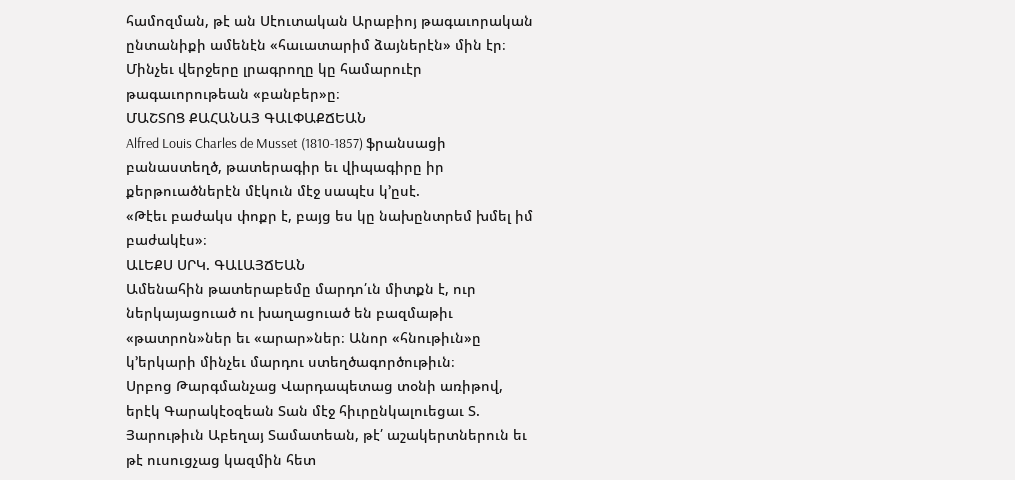համոզման, թէ ան Սէուտական Արաբիոյ թագաւորական ընտանիքի ամենէն «հաւատարիմ ձայներէն» մին էր։ Մինչեւ վերջերը լրագրողը կը համարուէր թագաւորութեան «բանբեր»ը։
ՄԱՇՏՈՑ ՔԱՀԱՆԱՅ ԳԱԼՓԱՔՃԵԱՆ
Alfred Louis Charles de Musset (1810-1857) ֆրանսացի բանաստեղծ, թատերագիր եւ վիպագիրը իր քերթուածներէն մէկուն մէջ սապէս կ՚ըսէ.
«Թէեւ բաժակս փոքր է, բայց ես կը նախընտրեմ խմել իմ բաժակէս»։
ԱԼԵՔՍ ՍՐԿ. ԳԱԼԱՅՃԵԱՆ
Ամենահին թատերաբեմը մարդո՛ւն միտքն է, ուր ներկայացուած ու խաղացուած են բազմաթիւ «թատրոն»ներ եւ «արար»ներ։ Անոր «հնութիւն»ը կ՚երկարի մինչեւ մարդու ստեղծագործութիւն։
Սրբոց Թարգմանչաց Վարդապետաց տօնի առիթով, երէկ Գարակէօզեան Տան մէջ հիւրընկալուեցաւ Տ. Յարութիւն Աբեղայ Տամատեան, թէ՛ աշակերտներուն եւ թէ ուսուցչաց կազմին հետ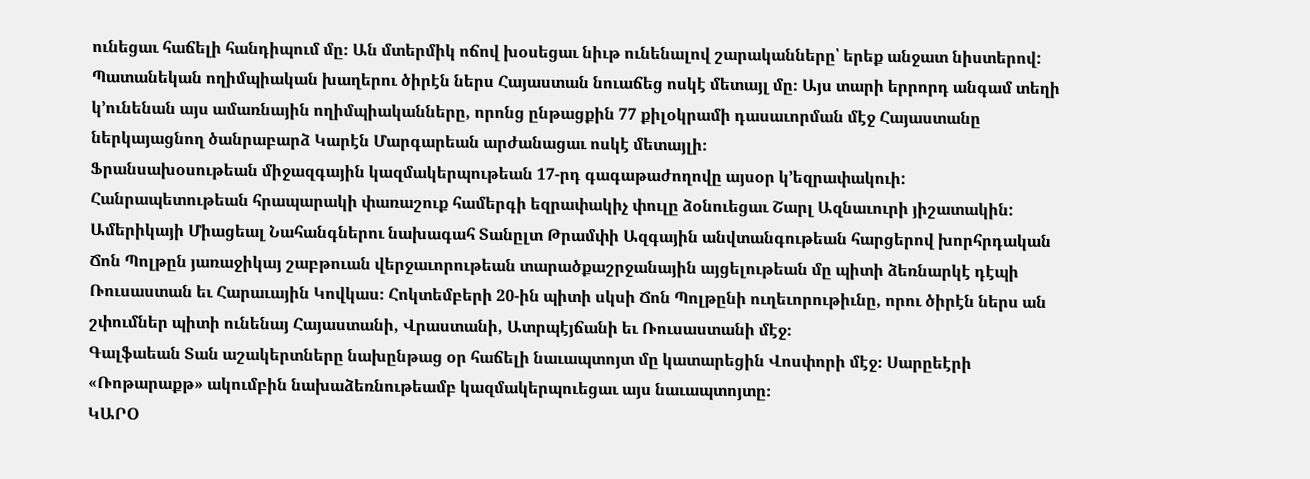ունեցաւ հաճելի հանդիպում մը։ Ան մտերմիկ ոճով խօսեցաւ նիւթ ունենալով շարականները՝ երեք անջատ նիստերով:
Պատանեկան ողիմպիական խաղերու ծիրէն ներս Հայաստան նուաճեց ոսկէ մետայլ մը։ Այս տարի երրորդ անգամ տեղի կ՚ունենան այս ամառնային ողիմպիականները, որոնց ընթացքին 77 քիլօկրամի դասաւորման մէջ Հայաստանը ներկայացնող ծանրաբարձ Կարէն Մարգարեան արժանացաւ ոսկէ մետայլի։
Ֆրանսախօսութեան միջազգային կազմակերպութեան 17-րդ գագաթաժողովը այսօր կ՚եզրափակուի:
Հանրապետութեան հրապարակի փառաշուք համերգի եզրափակիչ փուլը ձօնուեցաւ Շարլ Ազնաւուրի յիշատակին:
Ամերիկայի Միացեալ Նահանգներու նախագահ Տանըլտ Թրամփի Ազգային անվտանգութեան հարցերով խորհրդական Ճոն Պոլթըն յառաջիկայ շաբթուան վերջաւորութեան տարածքաշրջանային այցելութեան մը պիտի ձեռնարկէ դէպի Ռուսաստան եւ Հարաւային Կովկաս։ Հոկտեմբերի 20-ին պիտի սկսի Ճոն Պոլթընի ուղեւորութիւնը, որու ծիրէն ներս ան շփումներ պիտի ունենայ Հայաստանի, Վրաստանի, Ատրպէյճանի եւ Ռուսաստանի մէջ։
Գալֆաեան Տան աշակերտները նախընթաց օր հաճելի նաւապտոյտ մը կատարեցին Վոսփորի մէջ։ Սարըեէրի «Ռոթարաքթ» ակումբին նախաձեռնութեամբ կազմակերպուեցաւ այս նաւապտոյտը։
ԿԱՐՕ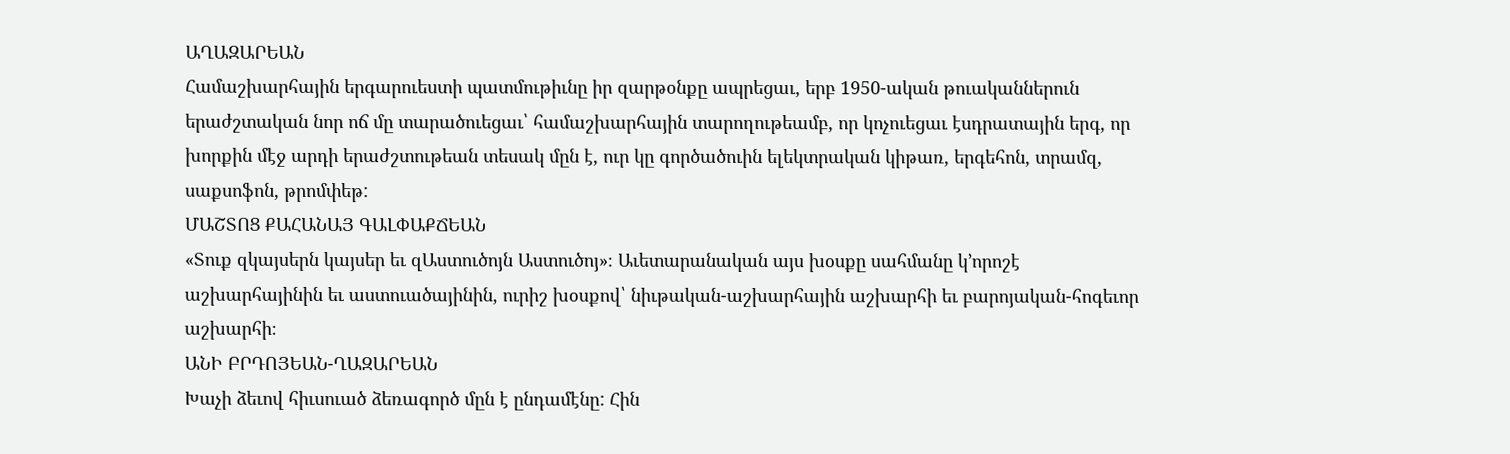ԱՂԱԶԱՐԵԱՆ
Համաշխարհային երգարուեստի պատմութիւնը իր զարթօնքը ապրեցաւ, երբ 1950-ական թուականներուն երաժշտական նոր ոճ մը տարածուեցաւ՝ համաշխարհային տարողութեամբ, որ կոչուեցաւ էսդրատային երգ, որ խորքին մէջ արդի երաժշտութեան տեսակ մըն է, ուր կը գործածուին ելեկտրական կիթառ, երգեհոն, տրամզ, սաքսոֆոն, թրոմփեթ:
ՄԱՇՏՈՑ ՔԱՀԱՆԱՅ ԳԱԼՓԱՔՃԵԱՆ
«Տուք զկայսերն կայսեր եւ զԱստուծոյն Աստուծոյ»։ Աւետարանական այս խօսքը սահմանը կ՚որոշէ աշխարհայինին եւ աստուածայինին, ուրիշ խօսքով՝ նիւթական-աշխարհային աշխարհի եւ բարոյական-հոգեւոր աշխարհի։
ԱՆԻ ԲՐԴՈՅԵԱՆ-ՂԱԶԱՐԵԱՆ
Խաչի ձեւով հիւսուած ձեռագործ մըն է ընդամէնը: Հին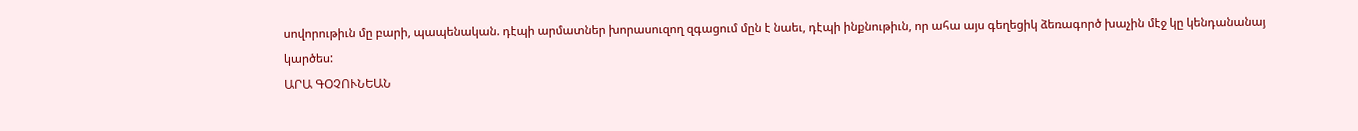սովորութիւն մը բարի, պապենական. դէպի արմատներ խորասուզող զգացում մըն է նաեւ, դէպի ինքնութիւն, որ ահա այս գեղեցիկ ձեռագործ խաչին մէջ կը կենդանանայ կարծես:
ԱՐԱ ԳՕՉՈՒՆԵԱՆ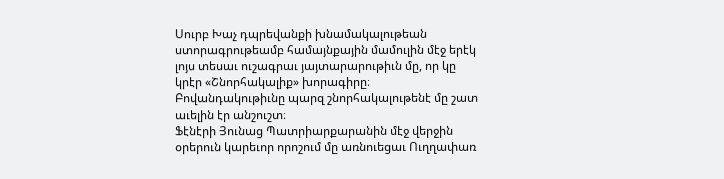Սուրբ Խաչ դպրեվանքի խնամակալութեան ստորագրութեամբ համայնքային մամուլին մէջ երէկ լոյս տեսաւ ուշագրաւ յայտարարութիւն մը, որ կը կրէր «Շնորհակալիք» խորագիրը։ Բովանդակութիւնը պարզ շնորհակալութենէ մը շատ աւելին էր անշուշտ։
Ֆէնէրի Յունաց Պատրիարքարանին մէջ վերջին օրերուն կարեւոր որոշում մը առնուեցաւ Ուղղափառ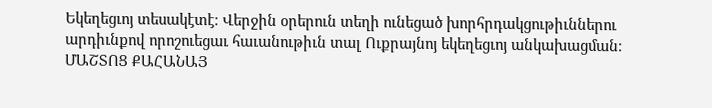Եկեղեցւոյ տեսակէտէ։ Վերջին օրերուն տեղի ունեցած խորհրդակցութիւններու արդիւնքով որոշուեցաւ հաւանութիւն տալ Ուքրայնոյ եկեղեցւոյ անկախացման։
ՄԱՇՏՈՑ ՔԱՀԱՆԱՅ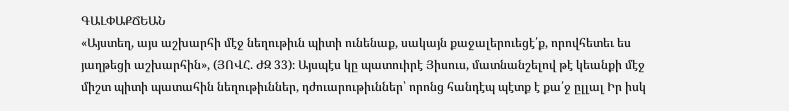ԳԱԼՓԱՔՃԵԱՆ
«Այստեղ, այս աշխարհի մէջ նեղութիւն պիտի ունենաք, սակայն քաջալերուեցէ՛ք, որովհետեւ ես յաղթեցի աշխարհին», (ՅՈՎՀ. ԺԶ 33)։ Այսպէս կը պատուիրէ Յիսուս, մատնանշելով թէ կեանքի մէջ միշտ պիտի պատահին նեղութիւններ, դժուարութիւններ՝ որոնց հանդէպ պէտք է քա՛ջ ըլլալ Իր իսկ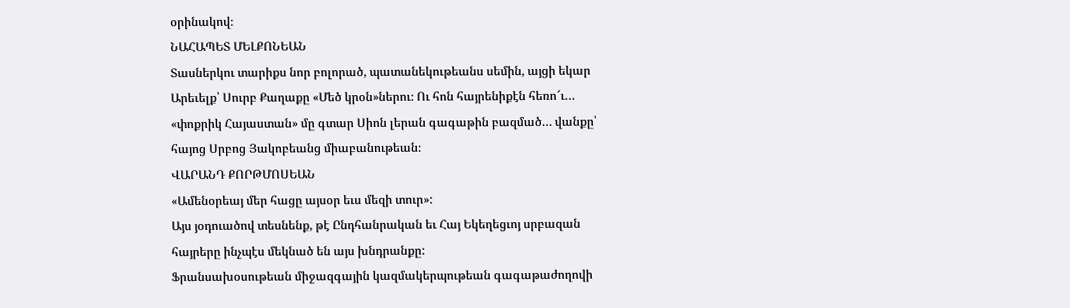օրինակով։
ՆԱՀԱՊԵՏ ՄԵԼՔՈՆԵԱՆ
Տասներկու տարիքս նոր բոլորած, պատանեկութեանս սեմին, այցի եկար Արեւելք՝ Սուրբ Քաղաքը «Մեծ կրօն»ներու։ Ու հոն հայրենիքէն հեռո՜ւ… «փոքրիկ Հայաստան» մը գտար Սիոն լերան գագաթին բազմած… վանքը՝ հայոց Սրբոց Յակոբեանց միաբանութեան։
ՎԱՐԱՆԴ ՔՈՐԹՄՈՍԵԱՆ
«Ամենօրեայ մեր հացը այսօր եւս մեզի տուր»:
Այս յօդուածով տեսնենք, թէ Ընդհանրական եւ Հայ Եկեղեցւոյ սրբազան հայրերը ինչպէս մեկնած են այս խնդրանքը:
Ֆրանսախօսութեան միջազգային կազմակերպութեան գագաթաժողովի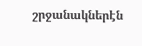շրջանակներէն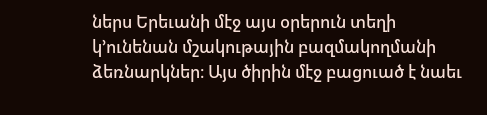ներս Երեւանի մէջ այս օրերուն տեղի կ՚ունենան մշակութային բազմակողմանի ձեռնարկներ։ Այս ծիրին մէջ բացուած է նաեւ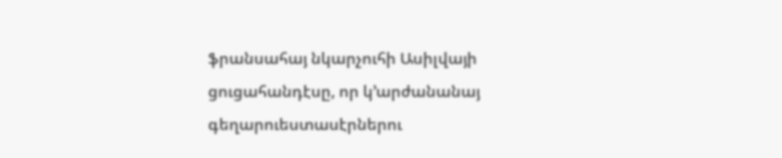ֆրանսահայ նկարչուհի Ասիլվայի ցուցահանդէսը, որ կ՚արժանանայ գեղարուեստասէրներու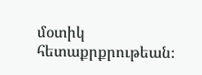մօտիկ հետաքրքրութեան։